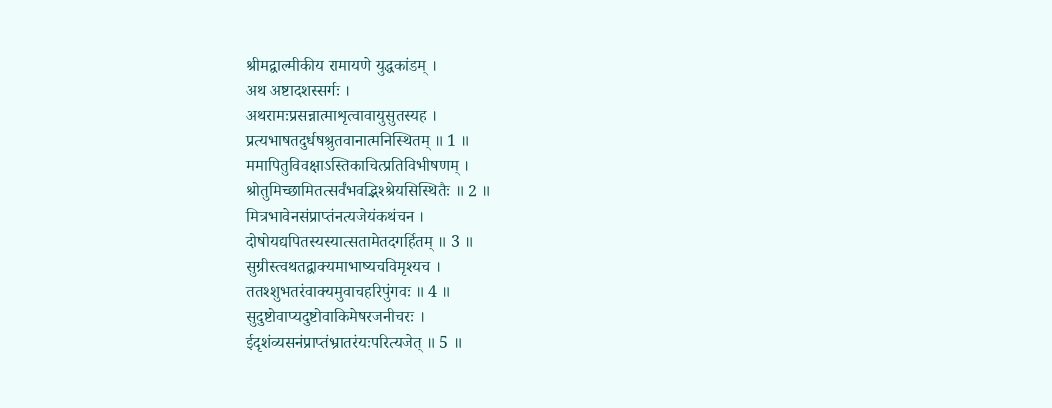श्रीमद्वाल्मीकीय रामायणे युद्धकांडम् ।
अथ अष्टादशस्सर्गः ।
अथरामःप्रसन्नात्माशृत्वावायुसुतस्यह ।
प्रत्यभाषतदुर्धषश्रुतवानात्मनिस्थितम् ॥ 1 ॥
ममापितुविवक्षाऽस्तिकाचित्प्रतिविभीषणम् ।
श्रोतुमिच्छामितत्सर्वंभवद्भिश्श्रेयसिस्थितैः ॥ 2 ॥
मित्रभावेनसंप्राप्तंनत्यजेयंकथंचन ।
दोषोयद्यपितस्यस्यात्सतामेतदगर्हितम् ॥ 3 ॥
सुग्रीस्त्वथतद्वाक्यमाभाष्यचविमृश्यच ।
ततश्शुभतरंवाक्यमुवाचहरिपुंगवः ॥ 4 ॥
सुदुष्टोवाप्यदुष्टोवाकिमेषरजनीचरः ।
ईदृशंव्यसनंप्राप्तंभ्रातरंयःपरित्यजेत् ॥ 5 ॥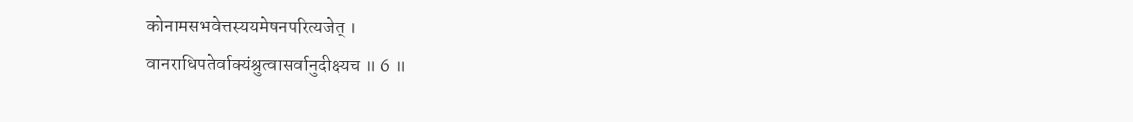कोनामसभवेत्तस्ययमेषनपरित्यजेत् ।
वानराधिपतेर्वाक्यंश्रुत्वासर्वानुदीक्ष्यच ॥ 6 ॥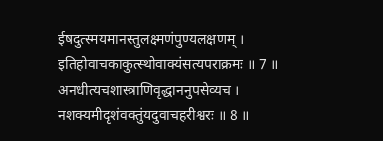ईषदुत्स्मयमानस्तुलक्ष्मणंपुण्यलक्षणम् ।
इतिहोवाचकाकुत्स्थोवाक्यंसत्यपराक्रमः ॥ 7 ॥
अनधीत्यचशास्त्राणिवृद्धाननुपसेव्यच ।
नशक्यमीदृशंवक्तुंयदुवाचहरीश्वरः ॥ 8 ॥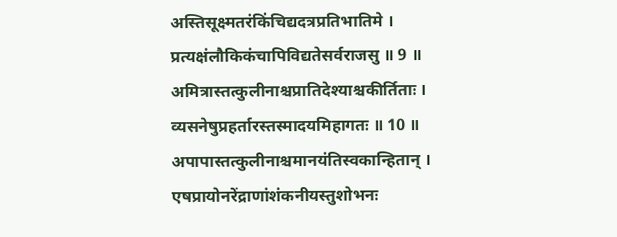अस्तिसूक्ष्मतरंकिंचिद्यदत्रप्रतिभातिमे ।
प्रत्यक्षंलौकिकंचापिविद्यतेसर्वराजसु ॥ 9 ॥
अमित्रास्तत्कुलीनाश्चप्रातिदेश्याश्चकीर्तिताः ।
व्यसनेषुप्रहर्तारस्तस्मादयमिहागतः ॥ 10 ॥
अपापास्तत्कुलीनाश्चमानयंतिस्वकान्हितान् ।
एषप्रायोनरेंद्राणांशंकनीयस्तुशोभनः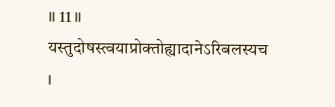॥ 11 ॥
यस्तुदोषस्त्वयाप्रोक्तोह्यादानेऽरिबलस्यच ।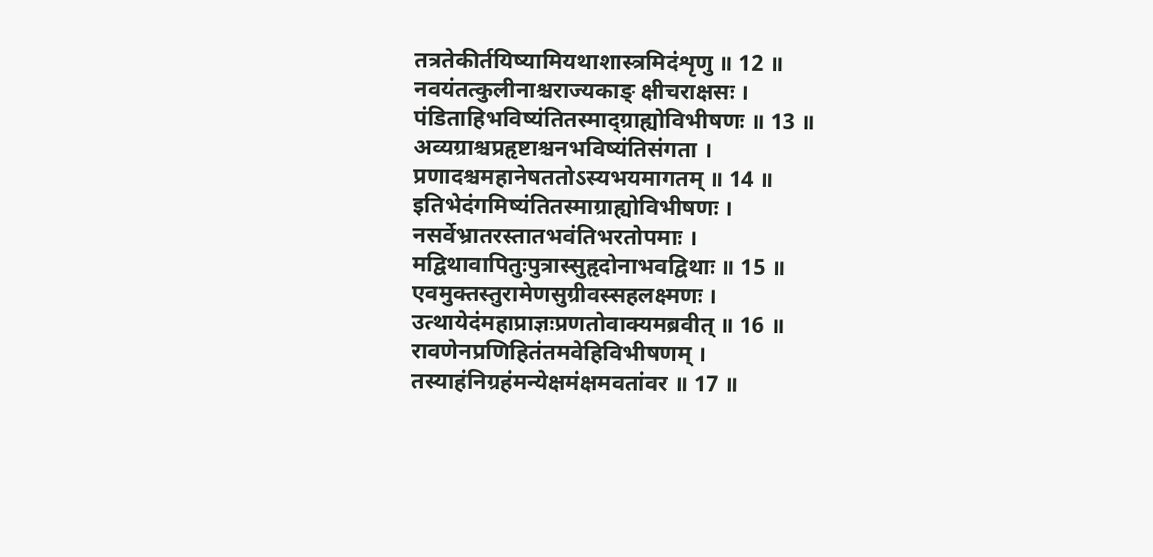तत्रतेकीर्तयिष्यामियथाशास्त्रमिदंशृणु ॥ 12 ॥
नवयंतत्कुलीनाश्चराज्यकाङ् क्षीचराक्षसः ।
पंडिताहिभविष्यंतितस्माद्ग्राह्योविभीषणः ॥ 13 ॥
अव्यग्राश्चप्रहृष्टाश्चनभविष्यंतिसंगता ।
प्रणादश्चमहानेषततोऽस्यभयमागतम् ॥ 14 ॥
इतिभेदंगमिष्यंतितस्माग्राह्योविभीषणः ।
नसर्वेभ्रातरस्तातभवंतिभरतोपमाः ।
मद्विथावापितुःपुत्रास्सुहृदोनाभवद्विथाः ॥ 15 ॥
एवमुक्तस्तुरामेणसुग्रीवस्सहलक्ष्मणः ।
उत्थायेदंमहाप्राज्ञःप्रणतोवाक्यमब्रवीत् ॥ 16 ॥
रावणेनप्रणिहितंतमवेहिविभीषणम् ।
तस्याहंनिग्रहंमन्येक्षमंक्षमवतांवर ॥ 17 ॥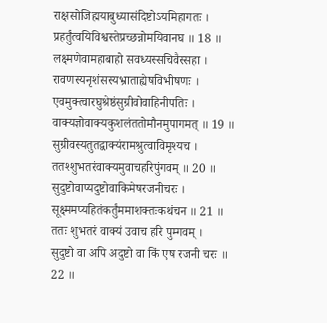राक्षसोजिह्मयाबुध्यासंदिष्टोऽयमिहागतः ।
प्रहर्तुंत्वयिविश्वस्तेप्रच्छन्नोमयिवानघ ॥ 18 ॥
लक्ष्मणेवामहाबाहो सवध्यस्सचिवैस्सहा ।
रावणस्यनृशंसस्यभ्राताह्येषविभीषणः ।
एवमुक्त्वारघुश्रेष्ठंसुग्रीवोवाहिनीपतिः ।
वाक्यज्ञोवाक्यकुशलंततोमौनमुपागमत् ॥ 19 ॥
सुग्रीवस्यतुतद्वाक्यंरामश्रुत्वाविमृश्यच ।
ततश्शुभतरंवाक्यमुवाचहरिपुंगवम् ॥ 20 ॥
सुदुष्टोवाप्यदुष्टोवाकिमेषरजनीचरः ।
सूक्ष्ममप्यहितंकर्तुंममाशक्तःकथंचन ॥ 21 ॥
ततः शुभतरं वाक्यं उवाच हरि पुम्गवम् ।
सुदुष्टो वा अपि अदुष्टो वा किं एष रजनी चरः ॥ 22 ॥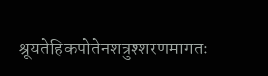श्रूयतेहिकपोतेनशत्रुश्शरणमागतः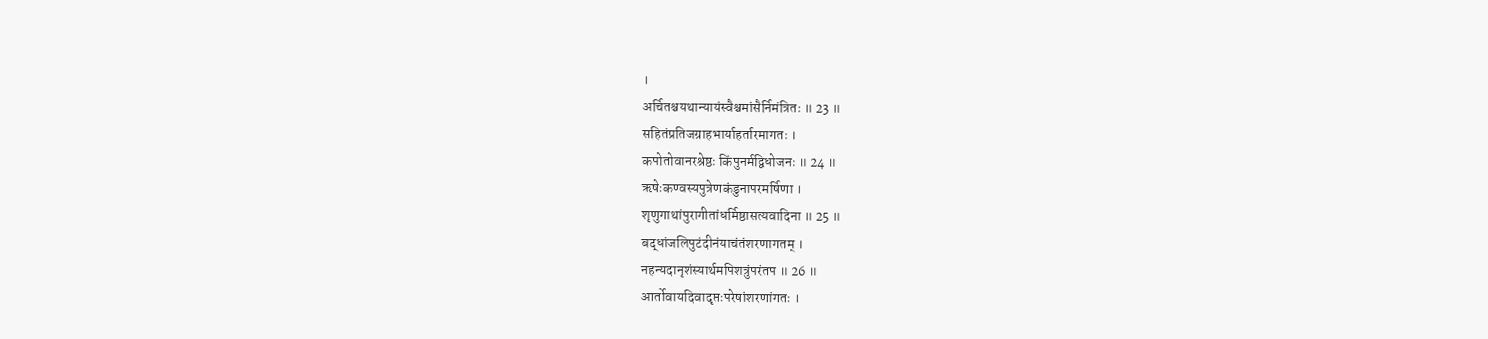।
अर्चितश्चयथान्यायंस्वैश्चमांसैर्निमंत्रितः ॥ 23 ॥
सहितंप्रतिजग्राहभार्याहर्तारमागतः ।
कपोतोवानरश्रेष्ठः किंपुनर्मद्विधोजनः ॥ 24 ॥
ऋषेःकण्वस्यपुत्रेणकंडुनापरमर्षिणा ।
शृणुगाथांपुरागीतांधर्मिष्ठासत्यवादिना ॥ 25 ॥
बद्धांजलिपुटंदीनंयाचंतंशरणागतम् ।
नहन्यदानृशंस्यार्थमपिशत्रुंपरंतप ॥ 26 ॥
आर्तोवायदिवादृप्तःपरेषांशरणांगतः ।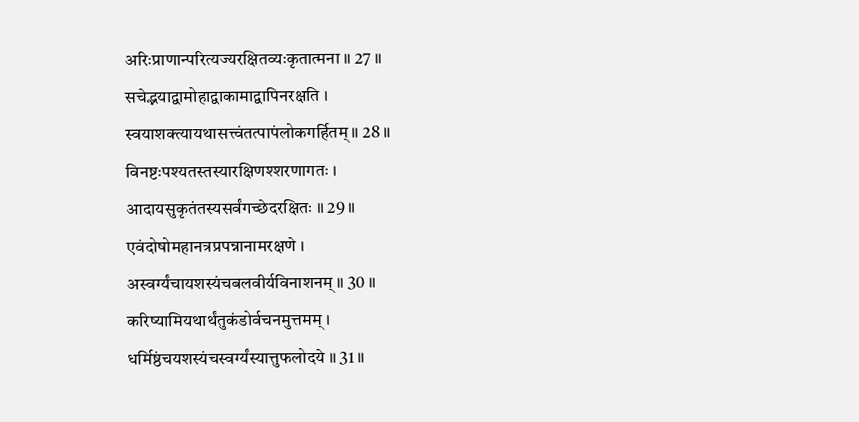अरिःप्राणान्परित्यज्यरक्षितव्यःकृतात्मना ॥ 27 ॥
सचेद्भयाद्वामोहाद्वाकामाद्वापिनरक्षति ।
स्वयाशक्त्यायथासत्त्वंतत्पापंलोकगर्हितम् ॥ 28 ॥
विनष्टःपश्यतस्तस्यारक्षिणश्शरणागतः ।
आदायसुकृतंतस्यसर्वंगच्छेदरक्षितः ॥ 29 ॥
एवंदोषोमहानत्रप्रपन्नानामरक्षणे ।
अस्वर्ग्यंचायशस्यंचबलवीर्यविनाशनम् ॥ 30 ॥
करिष्यामियथार्थंतुकंडोर्वचनमुत्तमम् ।
धर्मिष्ठंचयशस्यंचस्वर्ग्यंस्यात्तुफलोदये ॥ 31 ॥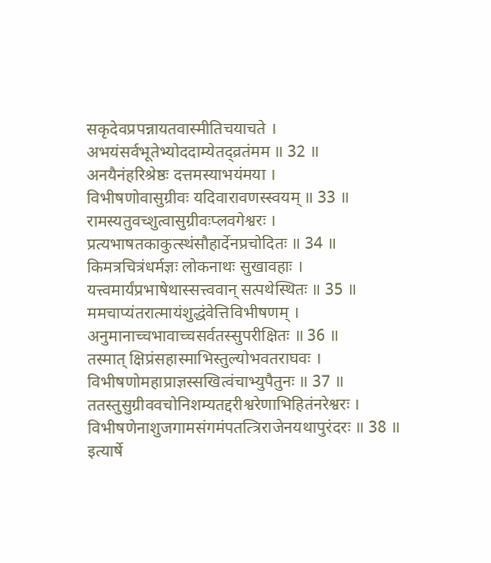सकृदेवप्रपन्नायतवास्मीतिचयाचते ।
अभयंसर्वभूतेभ्योददाम्येतद्व्रतंमम ॥ 32 ॥
अनयैनंहरिश्रेष्ठः दत्तमस्याभयंमया ।
विभीषणोवासुग्रीवः यदिवारावणस्स्वयम् ॥ 33 ॥
रामस्यतुवच्शुत्वासुग्रीवःप्लवगेश्वरः ।
प्रत्यभाषतकाकुत्स्थंसौहार्देनप्रचोदितः ॥ 34 ॥
किमत्रचित्रंधर्मज्ञः लोकनाथः सुखावहाः ।
यत्त्वमार्यंप्रभाषेथास्सत्त्ववान् सत्पथेस्थितः ॥ 35 ॥
ममचाप्यंतरात्मायंशुद्धंवेत्तिविभीषणम् ।
अनुमानाच्चभावाच्चसर्वतस्सुपरीक्षितः ॥ 36 ॥
तस्मात् क्षिप्रंसहास्माभिस्तुल्योभवतराघवः ।
विभीषणोमहाप्राज्ञस्सखित्वंचाभ्युपैतुनः ॥ 37 ॥
ततस्तुसुग्रीववचोनिशम्यतद्दरीश्वरेणाभिहितंनरेश्वरः ।
विभीषणेनाशुजगामसंगमंपतत्त्रिराजेनयथापुरंदरः ॥ 38 ॥
इत्यार्षे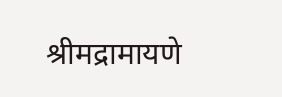श्रीमद्रामायणे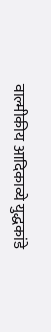वाल्मीकीय आदिकाव्ये युद्धकांडे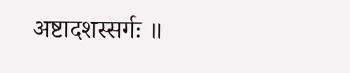अष्टादशस्सर्गः ॥